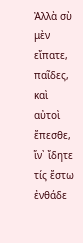Ἀλλὰ σὺ μὲν εἴπατε, παῖδες, καὶ αὐτοὶ ἔπεσθε, ἵν᾽ ἴδητε τίς ἔστω ἐνθάδε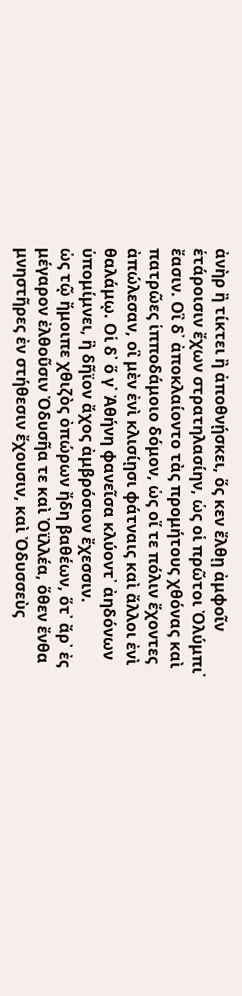ἀνὴρ ἢ τίκτει ἢ ἀποθνῄσκει, ὅς κεν ἔλθῃ ἀμφοῖν ἑτάροισιν ἔχων στρατηλασίην, ὡς οἱ πρῶτοι Ὀλύμπι᾽ ἔασιν. Οἳ δ᾽ ἀποκλαίοντο τὰς προμήτους χθόνας καὶ πατρῶες ἱπποδάμοιο δόμον, ὡς οἵ τε πόλιν ἔχοντες ἀπώλεσαν, οἳ μὲν ἐνὶ κλισίῃσι φάτναις καὶ ἄλλοι ἐνὶ θαλάμῳ. Οἱ δ᾽ ὅ γ᾽ Ἀθήνη φανεῖσα κλύοντ᾽ ἀηδόνων ὑπομίμνει, ἣ δῆϊον ἄχος ἀμβρόσιον ἔχεσσιν.
ὡς τῷ ἤμοιπε χθιζὸς ὀπώρων ἤδη βαθέων, ὅτ᾽ ἄρ᾽ ἐς μέγαρον ἐλθοῦσιν Ὀδυσῆα τε καὶ Ὀϊλλέα, ὅθεν ἔνθα μνηστῆρες ἐν στήθεσιν ἔχουσιν, καὶ Ὀδυσσεὺς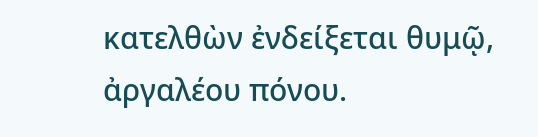κατελθὼν ἐνδείξεται θυμῷ, ἀργαλέου πόνου.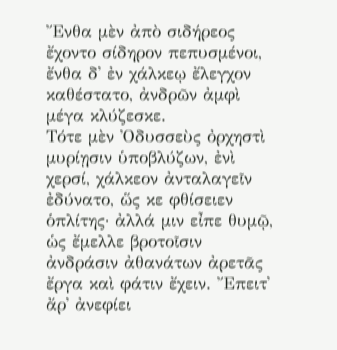Ἔνθα μὲν ἀπὸ σιδήρεος ἔχοντο σίδηρον πεπυσμένοι, ἔνθα δ᾽ ἐν χάλκεῳ ἔλεγχον καθέστατο, ἀνδρῶν ἀμφὶ μέγα κλύζεσκε.
Τότε μὲν Ὀδυσσεὺς ὀρχηστὶ μυρίῃσιν ὑποβλύζων, ἐνὶ χερσί, χάλκεον ἀνταλαγεῖν ἐδύνατο, ὥς κε φθίσειεν ὁπλίτης· ἀλλά μιν εἶπε θυμῷ, ὡς ἔμελλε βροτοῖσιν ἀνδράσιν ἀθανάτων ἀρετᾶς ἔργα καὶ φάτιν ἔχειν. Ἔπειτ᾽ ἄρ᾽ ἀνεφίει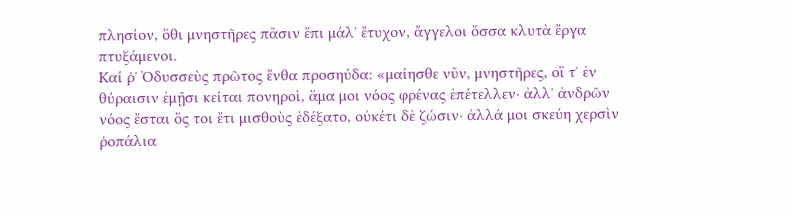πλησίον, ὅθι μνηστῆρες πᾶσιν ἔπι μάλ᾽ ἔτυχον, ἄγγελοι ὄσσα κλυτὰ ἔργα πτυξάμενοι.
Καί ῥ᾽ Ὀδυσσεὺς πρῶτος ἔνθα προσηύδα: «μαίησθε νῦν, μνηστῆρες, οἵ τ᾽ ἐν θύραισιν ἐμῇσι κείται πονηροὶ, ἅμα μοι νόος φρένας ἐπέτελλεν· ἀλλ᾽ ἀνδρῶν νόος ἔσται ὅς τοι ἔτι μισθοὺς ἐδέξατο, οὐκέτι δὲ ζώσιν· ἀλλά μοι σκεύη χερσὶν ῥοπάλια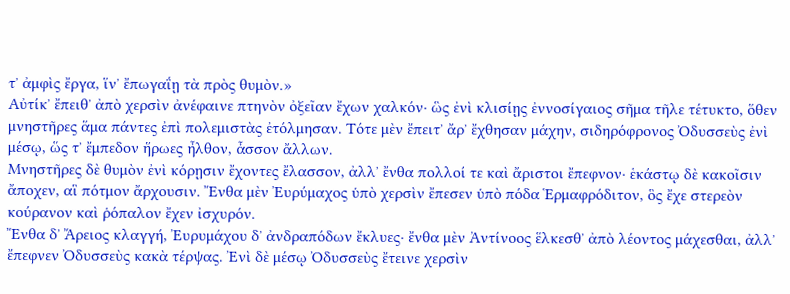τ᾽ ἀμφὶς ἔργα, ἵν᾽ ἔπωγαΐῃ τὰ πρὸς θυμὸν.»
Αὐτίκ᾽ ἔπειθ᾽ ἀπὸ χερσὶν ἀνέφαινε πτηνὸν ὀξεῖαν ἔχων χαλκόν· ὣς ἐνὶ κλισίῃς ἐννοσίγαιος σῆμα τῆλε τέτυκτο, ὅθεν μνηστῆρες ἅμα πάντες ἐπὶ πολεμιστὰς ἐτόλμησαν. Τότε μὲν ἔπειτ᾽ ἄρ᾽ ἔχθησαν μάχην, σιδηρόφρονος Ὀδυσσεὺς ἐνὶ μέσῳ, ὥς τ᾽ ἔμπεδον ἥρωες ἦλθον, ἆσσον ἄλλων.
Μνηστῆρες δὲ θυμὸν ἐνὶ κόρῃσιν ἔχοντες ἔλασσον, ἀλλ᾽ ἔνθα πολλοί τε καὶ ἄριστοι ἔπεφνον· ἑκάστῳ δὲ κακοῖσιν ἄποχεν, αἳ πότμον ἄρχουσιν. Ἔνθα μὲν Ἐυρύμαχος ὑπὸ χερσὶν ἔπεσεν ὑπὸ πόδα Ἑρμαφρόδιτον, ὃς ἔχε στερεὸν κούρανον καὶ ῥόπαλον ἔχεν ἰσχυρόν.
Ἔνθα δ᾽ Ἄρειος κλαγγή, Ἐυρυμάχου δ᾽ ἀνδραπόδων ἔκλυες· ἔνθα μὲν Ἀντίνοος ἕλκεσθ᾽ ἀπὸ λέοντος μάχεσθαι, ἀλλ᾽ ἔπεφνεν Ὀδυσσεὺς κακὰ τέρψας. Ἐνὶ δὲ μέσῳ Ὀδυσσεὺς ἔτεινε χερσὶν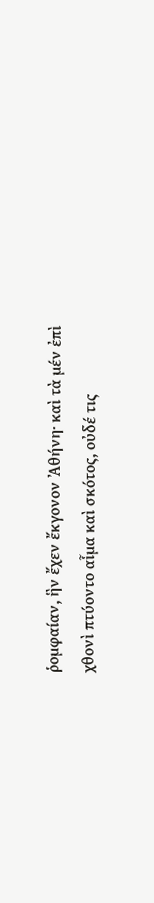ῥομφαίαν, ἣν ἔχεν ἔκγονον Ἀθήνη· καὶ τὰ μέν ἐπὶ χθονὶ πτύοντο αἷμα καὶ σκότος, οὐδέ τις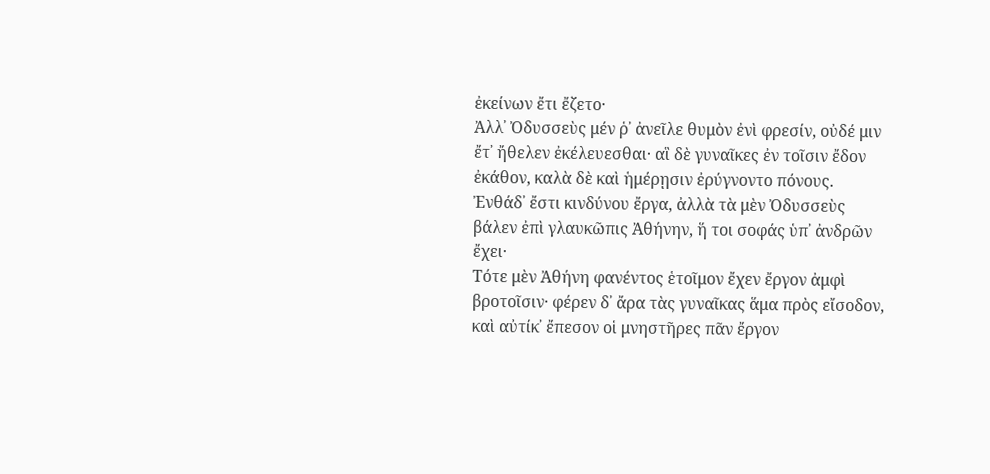ἐκείνων ἔτι ἔζετο·
Ἀλλ᾽ Ὀδυσσεὺς μέν ῥ᾽ ἀνεῖλε θυμὸν ἐνὶ φρεσίν, οὐδέ μιν ἔτ᾽ ἤθελεν ἐκέλευεσθαι· αἳ δὲ γυναῖκες ἐν τοῖσιν ἔδον ἐκάθον, καλὰ δὲ καὶ ἡμέρῃσιν ἐρύγνοντο πόνους. Ἐνθάδ᾽ ἔστι κινδύνου ἔργα, ἀλλὰ τὰ μὲν Ὀδυσσεὺς βάλεν ἐπὶ γλαυκῶπις Ἀθήνην, ἥ τοι σοφάς ὑπ᾽ ἀνδρῶν ἔχει·
Τότε μὲν Ἀθήνη φανέντος ἑτοῖμον ἔχεν ἔργον ἀμφὶ βροτοῖσιν· φέρεν δ᾽ ἄρα τὰς γυναῖκας ἅμα πρὸς εἴσοδον, καὶ αὐτίκ᾽ ἔπεσον οἱ μνηστῆρες πᾶν ἔργον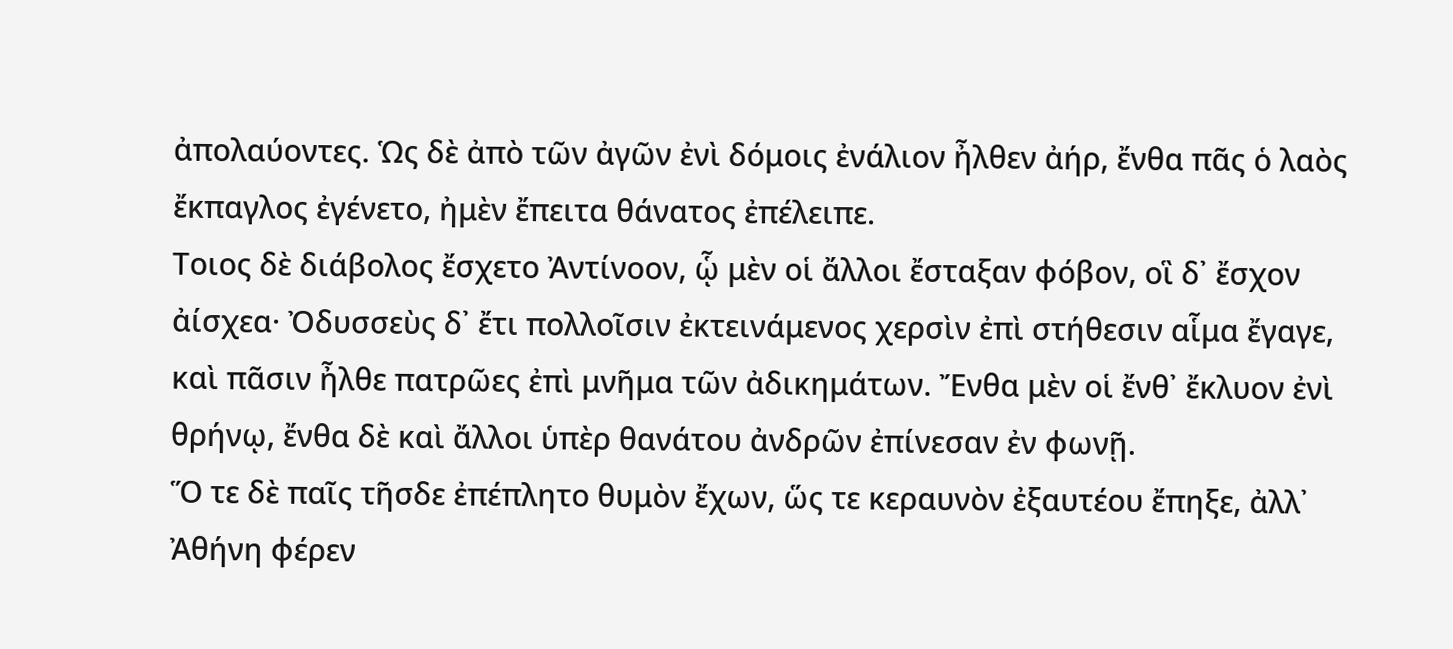ἀπολαύοντες. Ὡς δὲ ἀπὸ τῶν ἀγῶν ἐνὶ δόμοις ἐνάλιον ἦλθεν ἀήρ, ἔνθα πᾶς ὁ λαὸς ἔκπαγλος ἐγένετο, ἠμὲν ἔπειτα θάνατος ἐπέλειπε.
Τοιος δὲ διάβολος ἔσχετο Ἀντίνοον, ᾧ μὲν οἱ ἄλλοι ἔσταξαν φόβον, οἳ δ᾽ ἔσχον ἀίσχεα· Ὀδυσσεὺς δ᾽ ἔτι πολλοῖσιν ἐκτεινάμενος χερσὶν ἐπὶ στήθεσιν αἷμα ἔγαγε, καὶ πᾶσιν ἦλθε πατρῶες ἐπὶ μνῆμα τῶν ἀδικημάτων. Ἔνθα μὲν οἱ ἔνθ᾽ ἔκλυον ἐνὶ θρήνῳ, ἔνθα δὲ καὶ ἄλλοι ὑπὲρ θανάτου ἀνδρῶν ἐπίνεσαν ἐν φωνῇ.
Ὅ τε δὲ παῖς τῆσδε ἐπέπλητο θυμὸν ἔχων, ὥς τε κεραυνὸν ἐξαυτέου ἔπηξε, ἀλλ᾽ Ἀθήνη φέρεν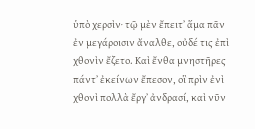ὑπὸ χερσὶν· τῷ μὲν ἔπειτ᾽ ἅμα πᾶν ἐν μεγάροισιν ἄναλθε, οὐδέ τις ἐπὶ χθονὶν ἔζετο. Καὶ ἔνθα μνηστῆρες πάντ᾽ ἐκείνων ἔπεσον, οἳ πρὶν ἐνὶ χθονὶ πολλὰ ἔργ᾽ ἀνδρασί, καὶ νῦν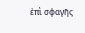ἐπὶ σφαγῆς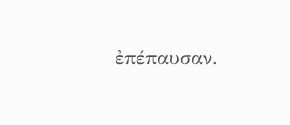ἐπέπαυσαν.